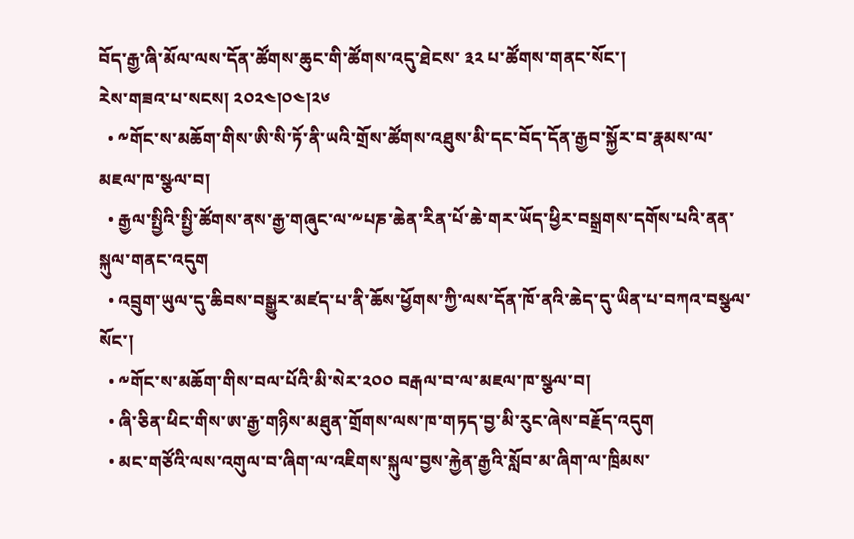བོད་རྒྱ་ཞི་མོལ་ལས་དོན་ཚོགས་ཆུང་གི་ཚོགས་འདུ་ཐེངས་ ༣༢ པ་ཚོགས་གནང་སོང་།
རེས་གཟའ་པ་སངས། ༢༠༢༤།༠༤།༢༦
  • ༸གོང་ས་མཆོག་གིས་ཨི་སི་ཏོ་ནི་ཡའི་གྲོས་ཚོགས་འཐུས་མི་དང་བོད་དོན་རྒྱབ་སྐྱོར་བ་རྣམས་ལ་མཇལ་ཁ་སྩལ་བ།
  • རྒྱལ་སྤྱིའི་སྤྱི་ཚོགས་ནས་རྒྱ་གཞུང་ལ་༸པཎ་ཆེན་རིན་པོ་ཆེ་གར་ཡོད་ཕྱིར་བསྒྲགས་དགོས་པའི་ནན་སྐུལ་གནང་འདུག
  • འབྲུག་ཡུལ་དུ་ཆིབས་བསྒྱུར་མཛད་པ་ནི་ཆོས་ཕྱོགས་ཀྱི་ལས་དོན་ཁོ་ནའི་ཆེད་དུ་ཡིན་པ་བཀའ་བསྩལ་སོང་།
  • ༸གོང་ས་མཆོག་གིས་བལ་པོའི་མི་སེར་༢༠༠ བརྒལ་བ་ལ་མཇལ་ཁ་སྩལ་བ།
  • ཞི་ཅིན་ཕིང་གིས་ཨ་རྒྱ་གཉིས་མཐུན་གྲོགས་ལས་ཁ་གཏད་བྱ་མི་རུང་ཞེས་བརྗོད་འདུག
  • མང་གཙོའི་ལས་འགུལ་བ་ཞིག་ལ་འཇིགས་སྐུལ་བྱས་རྐྱེན་རྒྱའི་སློབ་མ་ཞིག་ལ་ཁྲིམས་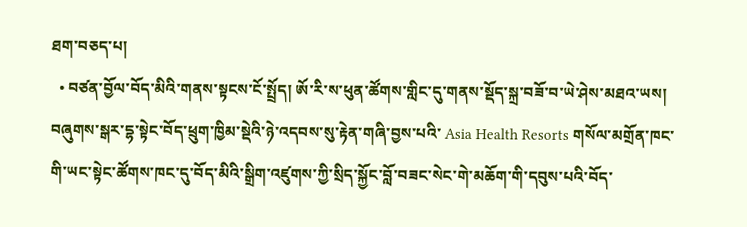ཐག་བཅད་པ།
  • བཙན་བྱོལ་བོད་མིའི་གནས་སྟངས་ངོ་སྤྲོད། ཨོ་རི་ས་ཕུན་ཚོགས་གླིང་དུ་གནས་སྡོད་སྐྲ་བཟོ་བ་ཡེ་ཤེས་མཐའ་ཡས།
བཞུགས་སྒར་དྷ་སྟེང་བོད་ཕྲུག་ཁྱིམ་སྡེའི་ཉེ་འདབས་སུ་རྟེན་གཞི་བྱས་པའི་ Asia Health Resorts གསོལ་མགྲོན་ཁང་གི་ཡང་སྟེང་ཚོགས་ཁང་དུ་བོད་མིའི་སྒྲིག་འཛུགས་ཀྱི་སྲིད་སྐྱོང་བློ་བཟང་སེང་གེ་མཆོག་གི་དབུས་པའི་བོད་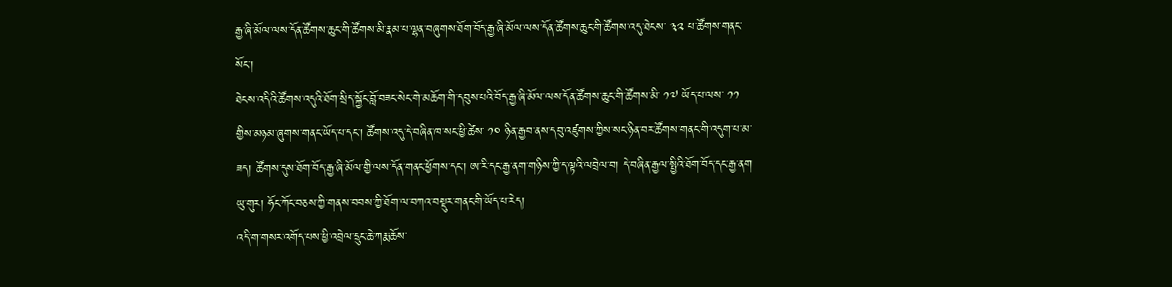རྒྱ་ཞི་མོལ་ལས་དོན་ཚོགས་ཆུང་གི་ཚོགས་མི་རྣམ་པ་ལྷན་བཞུགས་ཐོག་བོད་རྒྱ་ཞི་མོལ་ལས་དོན་ཚོགས་ཆུང་གི་ཚོགས་འདུ་ཐེངས་ ༣༢ པ་ཚོགས་གནང་སོང་།
ཐེངས་འདིའི་ཚོགས་འདུའི་ཐོག་སྲིད་སྐྱོང་བློ་བཟང་སེང་གེ་མཆོག་གི་དབུས་པའི་བོད་རྒྱ་ཞི་མོལ་ལས་དོན་ཚོགས་ཆུང་གི་ཚོགས་མི་ ༡༧ ཡོད་པ་ལས་ ༡༡ གྱིས་མཉམ་ཞུགས་གནང་ཡོད་པ་དང་། ཚོགས་འདུ་དེ་བཞིན་ཁ་སང་ཕྱི་ཚེས་ ༡༠ ཉིན་རྒྱབ་ནས་དབུ་འཛུགས་ཀྱིས་སང་ཉིན་བར་ཚོགས་གནང་གི་འདུག་པ་མ་ཟད། ཚོགས་དུས་ཐོག་བོད་རྒྱ་ཞི་མོལ་གྱི་ལས་དོན་གནང་ཕྱོགས་དང་། ཨ་རི་དང་རྒྱ་ནག་གཉིས་ཀྱི་ད་ལྟའི་ལབྲེལ་བ། དེ་བཞིན་རྒྱལ་སྤྱིའི་ཐོག་བོད་དང་རྒྱ་ནག ཡུ་གུར། ཧོང་ཀོང་བཅས་ཀྱི་གནས་བབས་ཀྱི་ཐོག་ལ་བཀའ་བསྡུར་གནང་གི་ཡོད་པ་རེད།
འདི་ག་གསར་འགོད་པས་ཕྱི་འབྲེལ་དྲུང་ཆེ་ཀརྨ་ཆོས་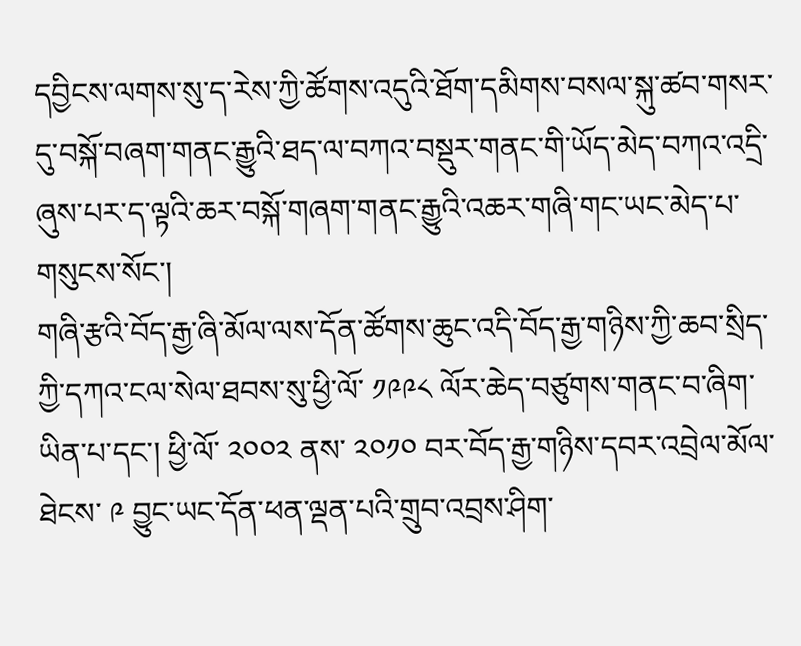དབྱིངས་ལགས་སུ་ད་རེས་ཀྱི་ཚོགས་འདུའི་ཐོག་དམིགས་བསལ་སྐུ་ཚབ་གསར་དུ་བསྐོ་བཞག་གནང་རྒྱུའི་ཐད་ལ་བཀའ་བསྡུར་གནང་གི་ཡོད་མེད་བཀའ་འདྲི་ཞུས་པར་ད་ལྟའི་ཆར་བསྐོ་གཞག་གནང་རྒྱུའི་འཆར་གཞི་གང་ཡང་མེད་པ་གསུངས་སོང་།
གཞི་རྩའི་བོད་རྒྱ་ཞི་མོལ་ལས་དོན་ཚོགས་ཆུང་འདི་བོད་རྒྱ་གཉིས་ཀྱི་ཆབ་སྲིད་ཀྱི་དཀའ་ངལ་སེལ་ཐབས་སུ་ཕྱི་ལོ་ ༡༩༩༨ ལོར་ཆེད་བཙུགས་གནང་བ་ཞིག་ཡིན་པ་དང་། ཕྱི་ལོ་ ༢༠༠༢ ནས་ ༢༠༡༠ བར་བོད་རྒྱ་གཉིས་དབར་འབྲེལ་མོལ་ཐེངས་ ༩ བྱུང་ཡང་དོན་ཕན་ལྡན་པའི་གྲུབ་འབྲས་ཤིག་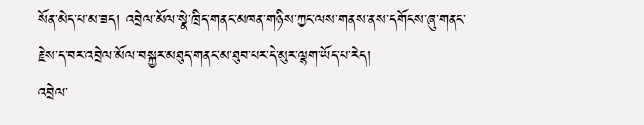སོན་མེད་པ་མ་ཟད། འབྲེལ་མོལ་སྣེ་ཁྲིད་གནང་མཁན་གཉིས་ཀྱང་ལས་གནས་ནས་དགོངས་ཞུ་གནང་རྗེས་ད་བར་འབྲེལ་མོལ་བསྐྱར་མཐུད་གནང་མ་ཐུབ་པར་དེ་མུར་ལྷག་ཡོད་པ་རེད།
འབྲེལ་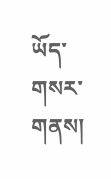ཡོད་གསར་གནས།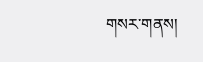གསར་གནས།